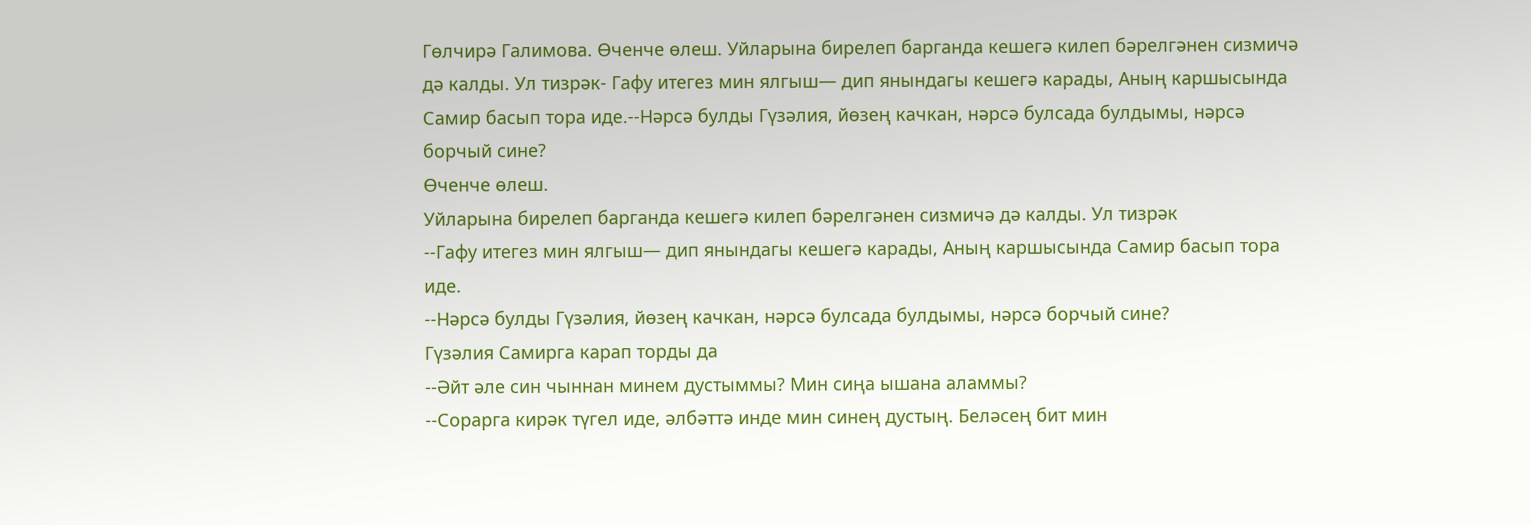Гөлчирә Галимова. Өченче өлеш. Уйларына бирелеп барганда кешегә килеп бәрелгәнен сизмичә дә калды. Ул тизрәк- Гафу итегез мин ялгыш— дип янындагы кешегә карады, Аның каршысында Самир басып тора иде.--Нәрсә булды Гүзәлия, йөзең качкан, нәрсә булсада булдымы, нәрсә борчый сине?
Өченче өлеш.
Уйларына бирелеп барганда кешегә килеп бәрелгәнен сизмичә дә калды. Ул тизрәк
--Гафу итегез мин ялгыш— дип янындагы кешегә карады, Аның каршысында Самир басып тора иде.
--Нәрсә булды Гүзәлия, йөзең качкан, нәрсә булсада булдымы, нәрсә борчый сине?
Гүзәлия Самирга карап торды да
--Әйт әле син чыннан минем дустыммы? Мин сиңа ышана аламмы?
--Сорарга кирәк түгел иде, әлбәттә инде мин синең дустың. Беләсең бит мин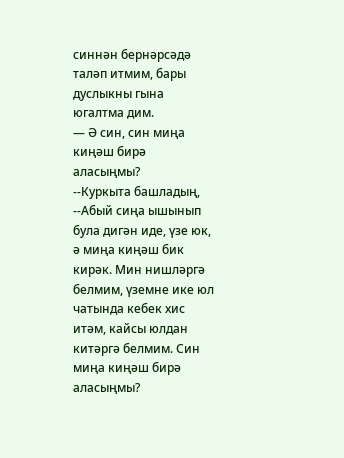синнән бернәрсәдә таләп итмим, бары дуслыкны гына югалтма дим.
— Ә син, син миңа киңәш бирә аласыңмы?
--Куркыта башладың,
--Абый сиңа ышынып була дигән иде, үзе юк, ә миңа киңәш бик кирәк. Мин нишләргә белмим, үземне ике юл чатында кебек хис итәм, кайсы юлдан китәргә белмим. Син миңа киңәш бирә аласыңмы?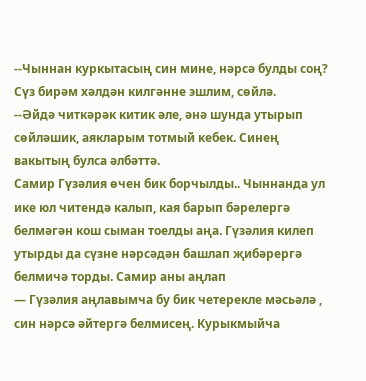--Чыннан куркытасың син мине, нәрсә булды соң? Сүз бирәм хәлдән килгәнне эшлим, сөйлә.
--Әйдә читкәрәк китик әле, әнә шунда утырып сөйләшик, аякларым тотмый кебек. Синең вакытың булса әлбәттә.
Самир Гүзәлия өчен бик борчылды.. Чыннанда ул ике юл читендә калып, кая барып бәрелергә белмәгән кош сыман тоелды аңа. Гүзәлия килеп утырды да сүзне нәрсәдән башлап җибәрергә белмичә торды. Самир аны аңлап
— Гүзәлия аңлавымча бу бик четерекле мәсьәлә , син нәрсә әйтергә белмисең. Курыкмыйча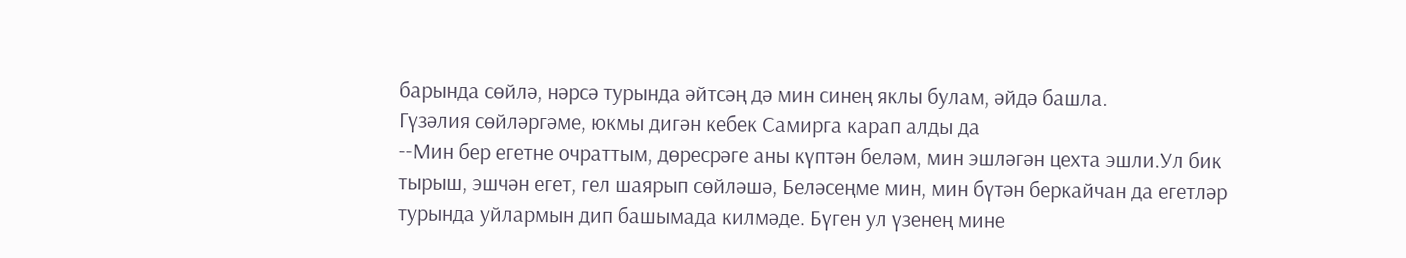барында сөйлә, нәрсә турында әйтсәң дә мин синең яклы булам, әйдә башла.
Гүзәлия сөйләргәме, юкмы дигән кебек Самирга карап алды да
--Мин бер егетне очраттым, дөресрәге аны күптән беләм, мин эшләгән цехта эшли.Ул бик тырыш, эшчән егет, гел шаярып сөйләшә, Беләсеңме мин, мин бүтән беркайчан да егетләр турында уйлармын дип башымада килмәде. Бүген ул үзенең мине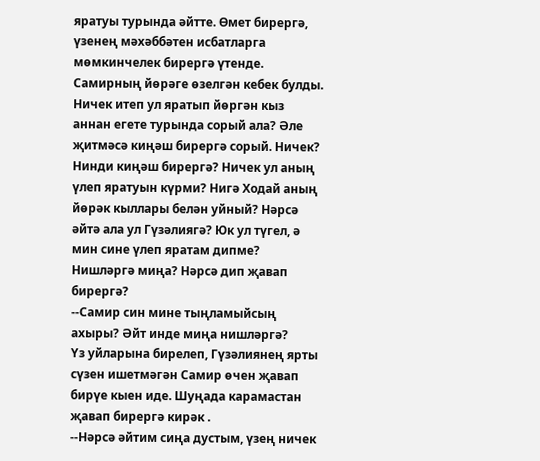яратуы турында әйтте. Өмет бирергә, үзенең мәхәббәтен исбатларга мөмкинчелек бирергә үтенде.
Самирның йөрәге өзелгән кебек булды. Ничек итеп ул яратып йөргән кыз аннан егете турында сорый ала? Әле җитмәсә киңәш бирергә сорый. Ничек? Нинди киңәш бирергә? Ничек ул аның үлеп яратуын күрми? Нигә Ходай аның йөрәк кыллары белән уйный? Нәрсә әйтә ала ул Гүзәлиягә? Юк ул түгел, ә мин сине үлеп яратам дипме? Нишләргә миңа? Нәрсә дип җавап бирергә?
--Самир син мине тыңламыйсың ахыры? Әйт инде миңа нишләргә?
Үз уйларына бирелеп, Гүзәлиянең ярты сүзен ишетмәгән Самир өчен җавап бирүе кыен иде. Шуңада карамастан җавап бирергә кирәк .
--Нәрсә әйтим сиңа дустым, үзең ничек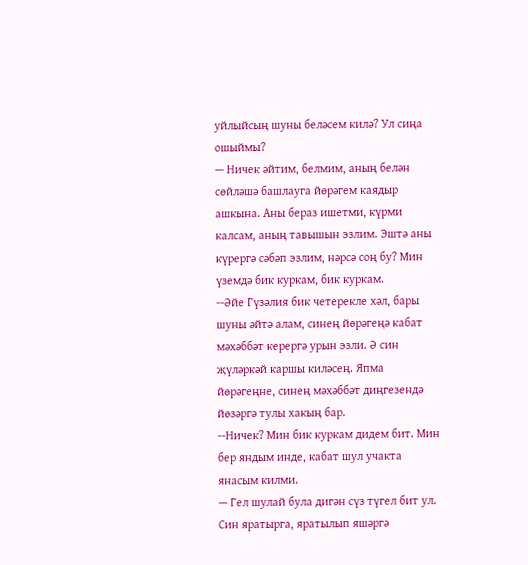уйлыйсың шуны беләсем килә? Ул сиңа ошыймы?
— Ничек әйтим, белмим, аның белән сөйләшә башлауга йөрәгем каядыр ашкына. Аны бераз ишетми, күрми калсам, аның тавышын эзлим. Эштә аны күрергә сәбәп эзлим, нәрсә соң бу? Мин үземдә бик куркам, бик куркам.
--Әйе Гүзәлия бик четерекле хәл, бары шуны әйтә алам, синең йөрәгеңә кабат мәхәббәт керергә урын эзли. Ә син җүләркәй каршы киләсең. Япма йөрәгеңне, синең мәхәббәт диңгезендә йөзәргә тулы хакың бар.
--Ничек? Мин бик куркам дидем бит. Мин бер яндым инде, кабат шул учакта янасым килми.
— Гел шулай була дигән сүз түгел бит ул. Син яратырга, яратылып яшәргә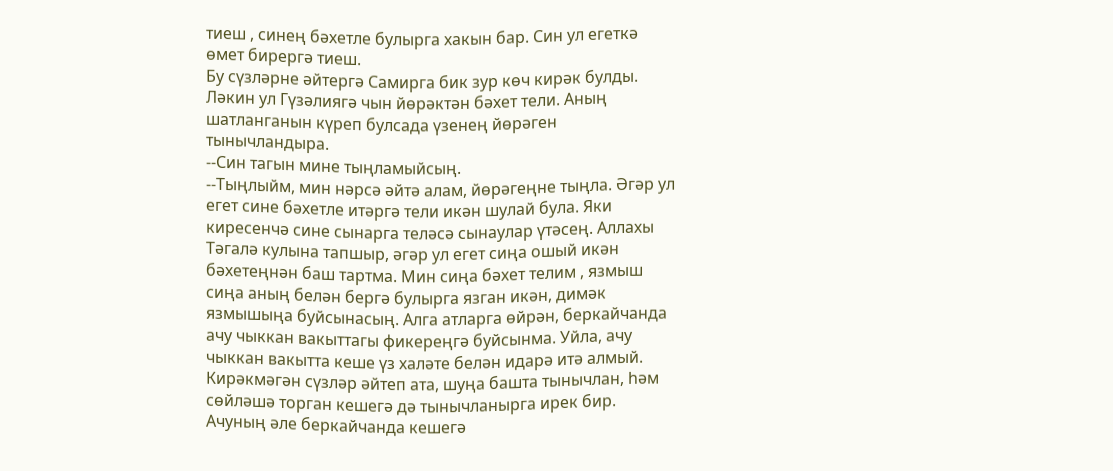тиеш , синең бәхетле булырга хакын бар. Син ул егеткә өмет бирергә тиеш.
Бу сүзләрне әйтергә Самирга бик зур көч кирәк булды. Ләкин ул Гүзәлиягә чын йөрәктән бәхет тели. Аның шатланганын күреп булсада үзенең йөрәген тынычландыра.
--Син тагын мине тыңламыйсың.
--Тыңлыйм, мин нәрсә әйтә алам, йөрәгеңне тыңла. Әгәр ул егет сине бәхетле итәргә тели икән шулай була. Яки киресенчә сине сынарга теләсә сынаулар үтәсең. Аллахы Тәгалә кулына тапшыр, әгәр ул егет сиңа ошый икән бәхетеңнән баш тартма. Мин сиңа бәхет телим , язмыш сиңа аның белән бергә булырга язган икән, димәк язмышыңа буйсынасың. Алга атларга өйрән, беркайчанда ачу чыккан вакыттагы фикереңгә буйсынма. Уйла, ачу чыккан вакытта кеше үз халәте белән идарә итә алмый. Кирәкмәгән сүзләр әйтеп ата, шуңа башта тынычлан, һәм сөйләшә торган кешегә дә тынычланырга ирек бир. Ачуның әле беркайчанда кешегә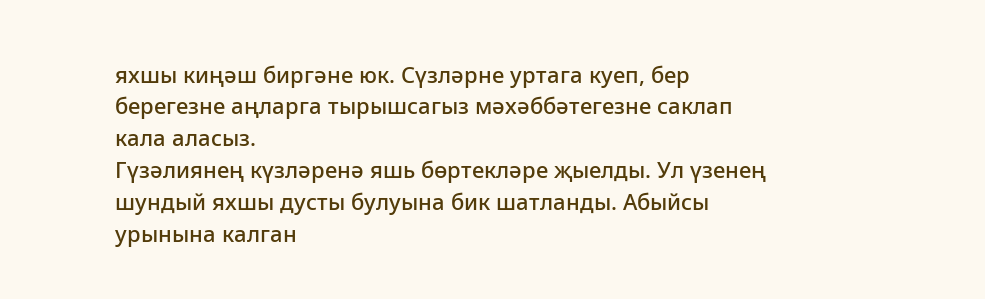яхшы киңәш биргәне юк. Сүзләрне уртага куеп, бер берегезне аңларга тырышсагыз мәхәббәтегезне саклап кала аласыз.
Гүзәлиянең күзләренә яшь бөртекләре җыелды. Ул үзенең шундый яхшы дусты булуына бик шатланды. Абыйсы урынына калган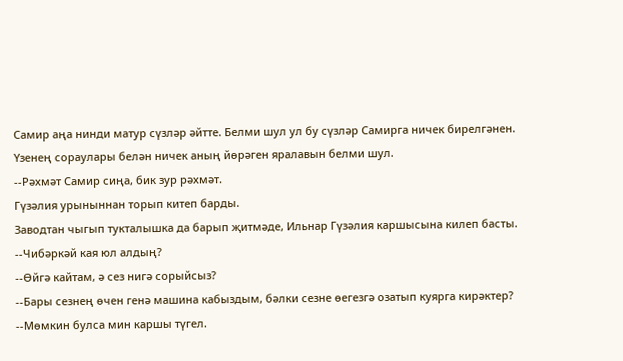Самир аңа нинди матур сүзләр әйтте. Белми шул ул бу сүзләр Самирга ничек бирелгәнен. Үзенең сораулары белән ничек аның йөрәген яралавын белми шул.
--Рәхмәт Самир сиңа, бик зур рәхмәт.
Гүзәлия урыныннан торып китеп барды.
Заводтан чыгып тукталышка да барып җитмәде, Ильнар Гүзәлия каршысына килеп басты.
--Чибәркәй кая юл алдың?
--Өйгә кайтам, ә сез нигә сорыйсыз?
--Бары сезнең өчен генә машина кабыздым, бәлки сезне өегезгә озатып куярга кирәктер?
--Мөмкин булса мин каршы түгел.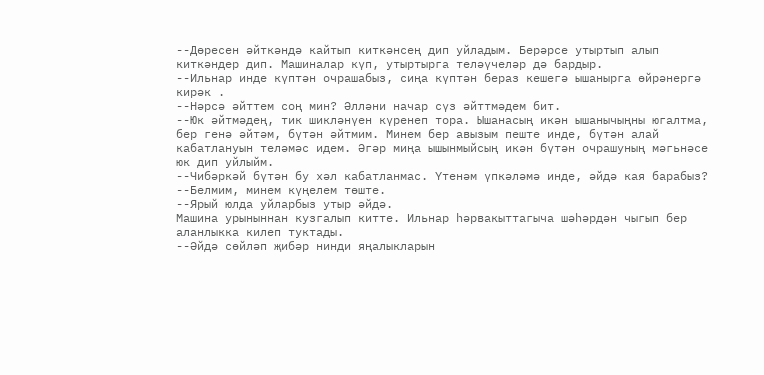--Дөресен әйткәндә кайтып киткәнсең дип уйладым. Берәрсе утыртып алып киткәндер дип. Машиналар күп, утыртырга теләүчеләр дә бардыр.
--Ильнар инде күптән очрашабыз, сиңа күптән бераз кешегә ышанырга өйрәнергә кирәк .
--Нәрсә әйттем соң мин? Әлләни начар сүз әйттмәдем бит.
--Юк әйтмәдең, тик шикләнүен күренеп тора. Ышанасың икән ышанычыңны югалтма, бер генә әйтәм, бүтән әйтмим. Минем бер авызым пеште инде, бүтән алай кабатлануын теләмәс идем. Әгәр миңа ышынмыйсың икән бүтән очрашуның мәгьнәсе юк дип уйлыйм.
--Чибәркәй бүтән бу хәл кабатланмас. Үтенәм үпкәләмә инде, әйдә кая барабыз?
--Белмим, минем күңелем төште.
--Ярый юлда уйларбыз утыр әйдә.
Машина урыныннан кузгалып китте. Ильнар һәрвакыттагыча шәһәрдән чыгып бер аланлыкка килеп туктады.
--Әйдә сөйләп җибәр нинди яңалыкларын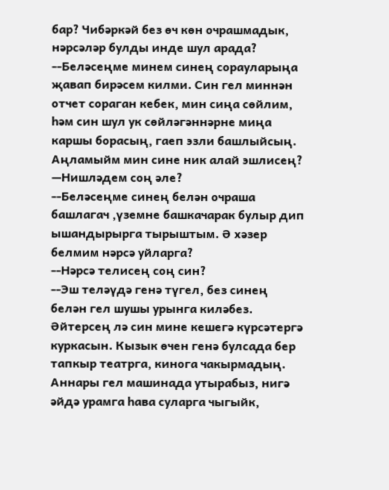бар? Чибәркәй без өч көн очрашмадык, нәрсәләр булды инде шул арада?
--Беләсеңме минем синең сорауларыңа җавап бирәсем килми. Син гел миннән отчет сораган кебек, мин сиңа сөйлим, һәм син шул ук сөйләгәннәрне миңа каршы борасың, гаеп эзли башлыйсың. Аңламыйм мин сине ник алай эшлисең?
—Нишләдем соң әле?
--Беләсеңме синең белән очраша башлагач ,үземне башкачарак булыр дип ышандырырга тырыштым. Ә хәзер белмим нәрсә уйларга?
--Нәрсә телисең соң син?
--Эш теләүдә генә түгел, без синең белән гел шушы урынга киләбез. Әйтерсең лә син мине кешегә күрсәтергә куркасын. Кызык өчен генә булсада бер тапкыр театрга, кинога чакырмадың. Аннары гел машинада утырабыз, нигә әйдә урамга һава суларга чыгыйк,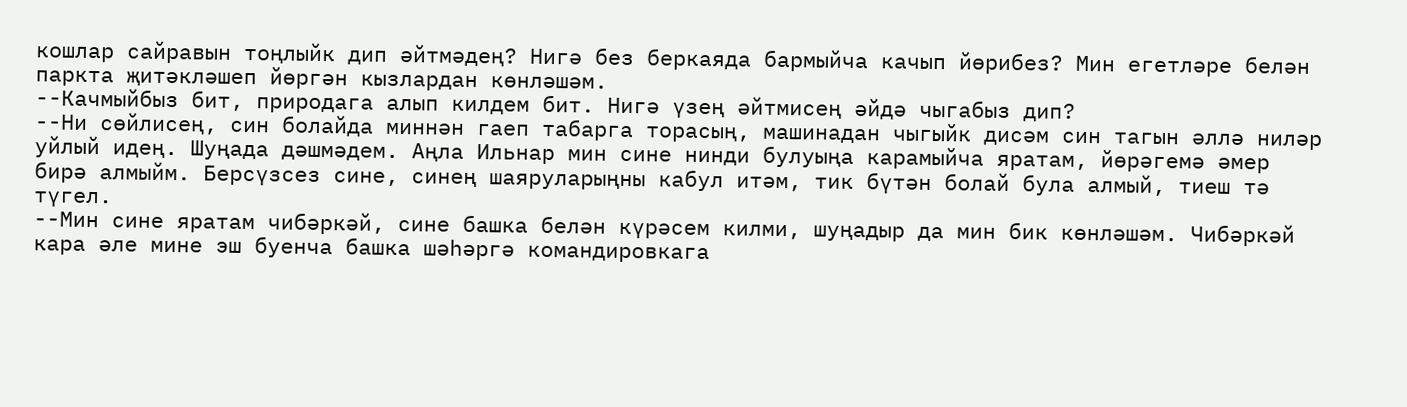кошлар сайравын тоңлыйк дип әйтмәдең? Нигә без беркаяда бармыйча качып йөрибез? Мин егетләре белән паркта җитәкләшеп йөргән кызлардан көнләшәм.
--Качмыйбыз бит, природага алып килдем бит. Нигә үзең әйтмисең әйдә чыгабыз дип?
--Ни сөйлисең, син болайда миннән гаеп табарга торасың, машинадан чыгыйк дисәм син тагын әллә ниләр уйлый идең. Шуңада дәшмәдем. Аңла Ильнар мин сине нинди булуыңа карамыйча яратам, йөрәгемә әмер бирә алмыйм. Берсүзсез сине, синең шаяруларыңны кабул итәм, тик бүтән болай була алмый, тиеш тә түгел.
--Мин сине яратам чибәркәй, сине башка белән күрәсем килми, шуңадыр да мин бик көнләшәм. Чибәркәй кара әле мине эш буенча башка шәһәргә командировкага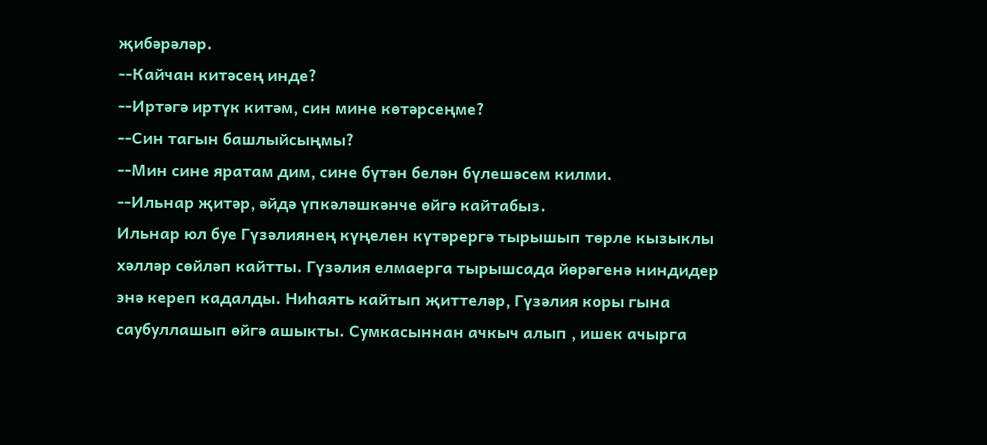җибәрәләр.
--Кайчан китәсең инде?
--Иртәгә иртүк китәм, син мине көтәрсеңме?
--Син тагын башлыйсыңмы?
--Мин сине яратам дим, сине бүтән белән бүлешәсем килми.
--Ильнар җитәр, әйдә үпкәләшкәнче өйгә кайтабыз.
Ильнар юл буе Гүзәлиянең күңелен күтәрергә тырышып төрле кызыклы хәлләр сөйләп кайтты. Гүзәлия елмаерга тырышсада йөрәгенә ниндидер энә кереп кадалды. Ниһаять кайтып җиттеләр, Гүзәлия коры гына саубуллашып өйгә ашыкты. Сумкасыннан ачкыч алып , ишек ачырга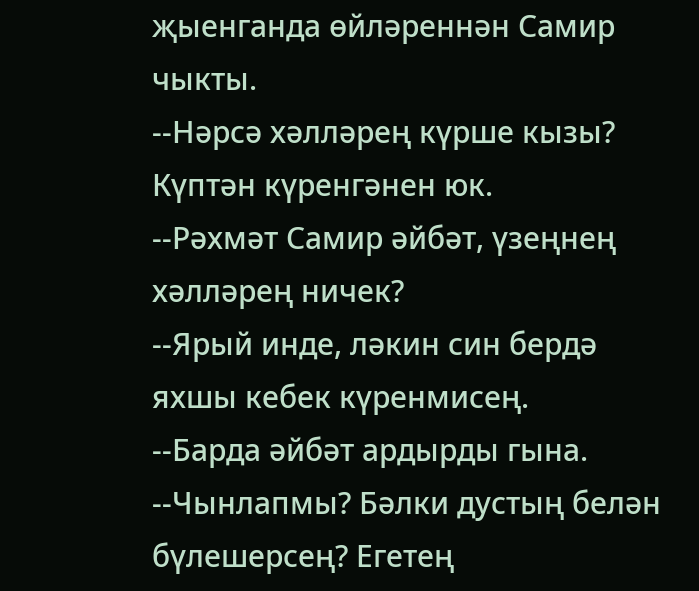җыенганда өйләреннән Самир чыкты.
--Нәрсә хәлләрең күрше кызы? Күптән күренгәнен юк.
--Рәхмәт Самир әйбәт, үзеңнең хәлләрең ничек?
--Ярый инде, ләкин син бердә яхшы кебек күренмисең.
--Барда әйбәт ардырды гына.
--Чынлапмы? Бәлки дустың белән бүлешерсең? Егетең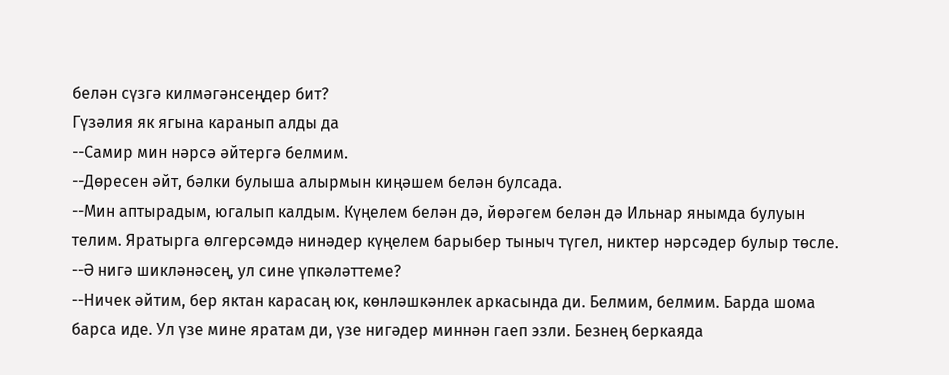белән сүзгә килмәгәнсеңдер бит?
Гүзәлия як ягына каранып алды да
--Самир мин нәрсә әйтергә белмим.
--Дөресен әйт, бәлки булыша алырмын киңәшем белән булсада.
--Мин аптырадым, югалып калдым. Күңелем белән дә, йөрәгем белән дә Ильнар янымда булуын телим. Яратырга өлгерсәмдә нинәдер күңелем барыбер тыныч түгел, никтер нәрсәдер булыр төсле.
--Ә нигә шикләнәсең, ул сине үпкәләттеме?
--Ничек әйтим, бер яктан карасаң юк, көнләшкәнлек аркасында ди. Белмим, белмим. Барда шома барса иде. Ул үзе мине яратам ди, үзе нигәдер миннән гаеп эзли. Безнең беркаяда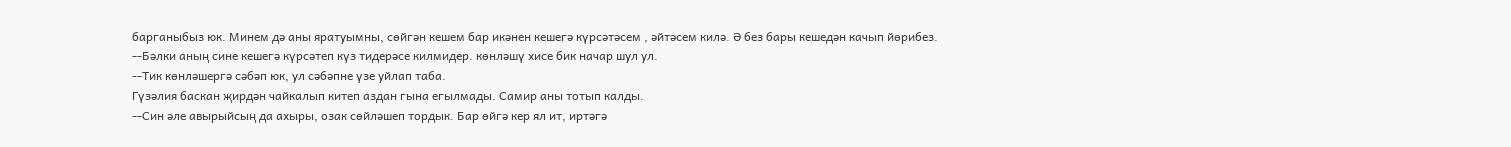барганыбыз юк. Минем дә аны яратуымны, сөйгән кешем бар икәнен кешегә күрсәтәсем , әйтәсем килә. Ә без бары кешедән качып йөрибез.
--Бәлки аның сине кешегә күрсәтеп күз тидерәсе килмидер. көнләшү хисе бик начар шул ул.
--Тик көнләшергә сәбәп юк, ул сәбәпне үзе уйлап таба.
Гүзәлия баскан җирдән чайкалып китеп аздан гына егылмады. Самир аны тотып калды.
--Син әле авырыйсың да ахыры, озак сөйләшеп тордык. Бар өйгә кер ял ит, иртәгә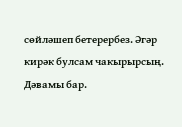сөйләшеп бетерербез. Әгәр кирәк булсам чакырырсың.
Дәвамы бар.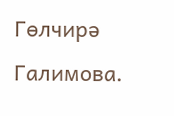Гөлчирә Галимова.